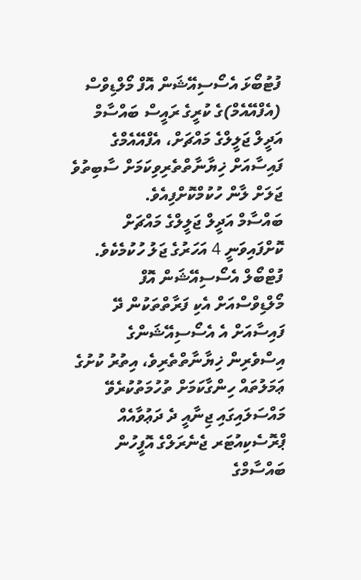ފުޓުބޯޅަ އެސޯސިއޭޝަން އޮފް މޯލްޑިވްސް (އެފްއޭއެމް)ގެ ކުރީގެ ރައީސް ބައްސާމް އަދީލް ޖަލީލްގެ މައްޗަށް، އެފްއޭއެމްގެ ފައިސާއަށް ޚިޔާނާތްތެރިވިކަމަށް ސާބިތުވެ ޖަލަށް ލާން ހުކުމްކޮށްފިއެވެ.
ބައްސާމް އަދީލް ޖަލީލްގެ މައްޗަށް ކޮށްފައިވަނީ 4 އަހަރުގެ ޖަލު ހުކުމެކެވެ.
ފުޓްބޯލް އެސޯސިއޭޝަން އޮފް މޯލްޑިވްސްއަށް އެކި ފަރާތްތަކުން ދޭ ފައިސާއަށް އެ އެސޯސިއޭޝަންގެ އިސްވެރިން ޚިޔާނާތްތެރިވެ، އިތުރު ކުށުގެ ޢަމަލުތައް ހިންގާކަމަށް ތުހުމަތުކުރެވޭ މައްސަލައިގައި ޖިނާއީ ދެ ދަޢުވާއެއް ޕްރޮސެކިއުޓަރ ޖެނެރަލްގެ އޮފީހުން ބައްސާމްގެ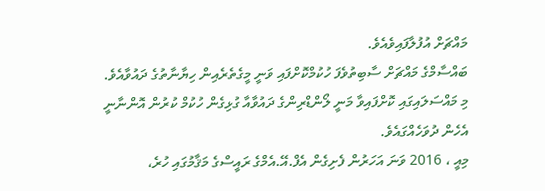މައްޗަށް އުފުލާފައިވެއެވެ.
ބައްސާމްގެ މައްޗަށް ސާބިތުވެފަ ހުކުމްކޮށްފައި ވަނީ މީގެތެރެއިން ހިޔާނާތުގެ ދައުވާއެވެ. މި މައްސަލައިގައި ކޮށްފައިވާ މަނީ ލޯންޑްރިންގެ ދައުވާއާ ގުޅިގެން ހުކުމް ކުރުން އޮންނާނީ އެހެން ދުވަހެއްގައެވެ.
މިއީ ، 2016 ވަނަ އަހަރުން ފެށިގެން އެފް.އޭ.އެމްގެ ރައީސްގެ މަޤާމުގައި ހުރެ،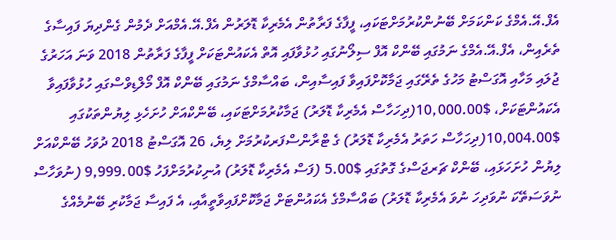އެފް.އޭ.އެމްގެ ކަންކަމަށް ބޭނުންކުރުމަށްޓަކައި، ފީފާގެ ފަރާތުން އެމެރިކާ ޑޮލަރުން އެފް.އޭ.އެމްއަށް ދެމުން ގެންދިޔަ ފައިސާގެ ތެރެއިން، އެފް.އޭ.އެމްގެ ނަމުގައި ބޭންކް އޮފް ސިލޯނުގައި ހުޅުވާފައި އޮތް އެކައުންޓަކަށް ފީފާގެ ފަރާތުން 2018 ވަނަ އަހަރުގެ ޖުލައި މަހާއި އޮގަސްޓު މަހުގެ ތެރޭގައި ޖަމާކޮށްފައިވާ ފައިސާއިން، ބައްސާމްގެ ނަމުގައި ބޭންކް އޮފް މޯލްޑިވްސްގައި ހުޅުވާފައިވާ އެކައުންޓަކަށް، $10,000.00(ދިހަހާސް އެމެރިކާ ޑޮލަރު) ޖަމާކުރުމަށްޓަކައި، ބޭންކްއަށް ހުށަހެޅި ލިޔުންތަކުގައި $10,004.00(ދިހަހާސް ހަތަރު އެމެރިކާ ޑޮލަރު) ގެ ޓްރާންސްފަރކުރުމަށް ލިޔެ، 26 އޮގަސްޓު 2018 ދުވަހު ބޭންކްއަށް ލިޔުން ހުށަހަޅައި، ބޭންކް ޗަރޖަސްގެ ގޮތުގައި $5.00 (ފަސް އެމެރިކާ ޑޮލަރު) އުނިކުރުމަށްފަހު $9,999.00 (ނުވަހާސް ނުވަސަތޭކަ ނުވަދިހަ ނުވަ އެމެރިކާ ޑޮލަރު) ބައްސާމްގެ އެކައުންޓަށް ޖަމާކޮށްފައިވާތީއާއި، އެ ފައިސާ ޖަމާކުރި ބޭނުމެއްގެ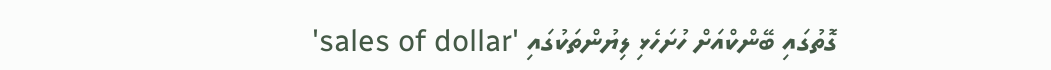ގޮތުގައި ބޭންކްއަށް ހުށަހެޅި ލިޔުންތަކުގައި 'sales of dollar'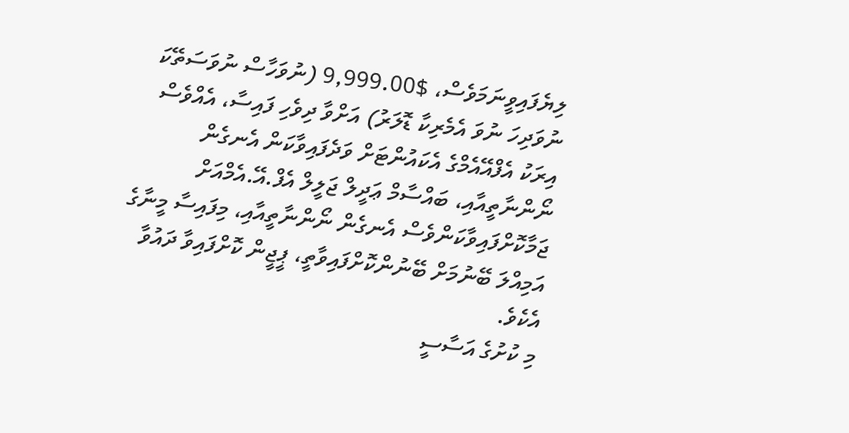ލިޔެފައިވީނަމަވެސް، $9,999.00 (ނުވަހާސް ނުވަސަތޭކަ ނުވަދިހަ ނުވަ އެމެރިކާ ޑޮލަރު) އަށްވާ ދިވެހި ފައިސާ، އެއްވެސް އިރަކު އެފްއޭއެމްގެ އެކައުންޓަށް ވަދެފައިވާކަން އެނގެން ނޯންނާތީއާއި، ބައްސާމް ޢަދީލް ޖަލީލް އެފް.އޭ.އެމްއަށް ޖަމާކޮށްފައިވާކަންވެސް އެނގެން ނޯންނާތީއާއި، މިފައިސާ މީނާގެ އަމިއްލަ ބޭނުމަށް ބޭނުންކޮށްފައިވާތީ، ޕީޖީން ކޮށްފައިވާ ދައުވާ އެކެވެ.
މި ކުށުގެ އަސާސީ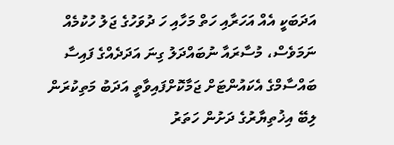އަދަބަކީ އެއް އަހަރާއި ހަތް މަހާއި ހަ ދުވަހުގެ ޖަލު ހުކުމެއް ނަމަވެސް، މުސާރައާ ނުބައްދަލު ގިނަ އަދަދެއްގެ ފައިސާ ބައްސާމްގެ އެކައުންޓަށް ޖަމާކޮށްފައިވާތީ އަދަބު މަތިކުރަން ލިބޭ އިޚުތިޔާރުގެ ދަށުން ހަތަރު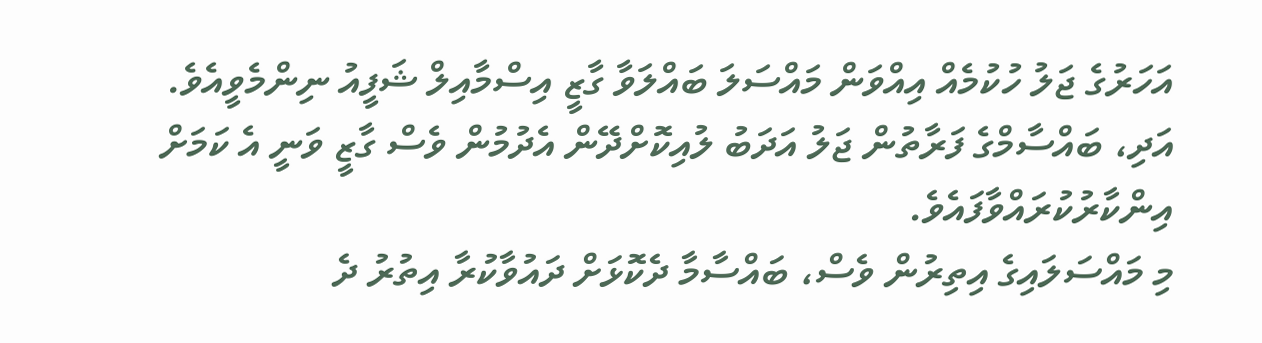އަހަރުގެ ޖަލު ހުކުމެއް އިއްވަން މައްސަލަ ބައްލަވާ ގާޒީ އިސްމާއިލް ޝަފީއު ނިންމެވީއެވެ. އަދި، ބައްސާމްގެ ފަރާތުން ޖަލު އަދަބު ލުއިކޮށްދޭން އެދުމުން ވެސް ގާޒީ ވަނީ އެ ކަމަށް އިންކާރުކުރައްވާފައެވެ.
މި މައްސަލައިގެ އިތިރުން ވެސް، ބައްސާމާ ދެކޮޅަށް ދައުވާކުރާ އިތުރު ދެ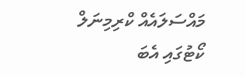މައްސަލައެއް ކްރިމިނަލް ކޯޓުގައި އެބަ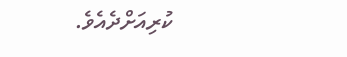ކުރިއަށްދެއެވެ.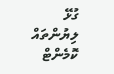ގުޅޭ ލިޔުންތައް
ކޮމެންޓް